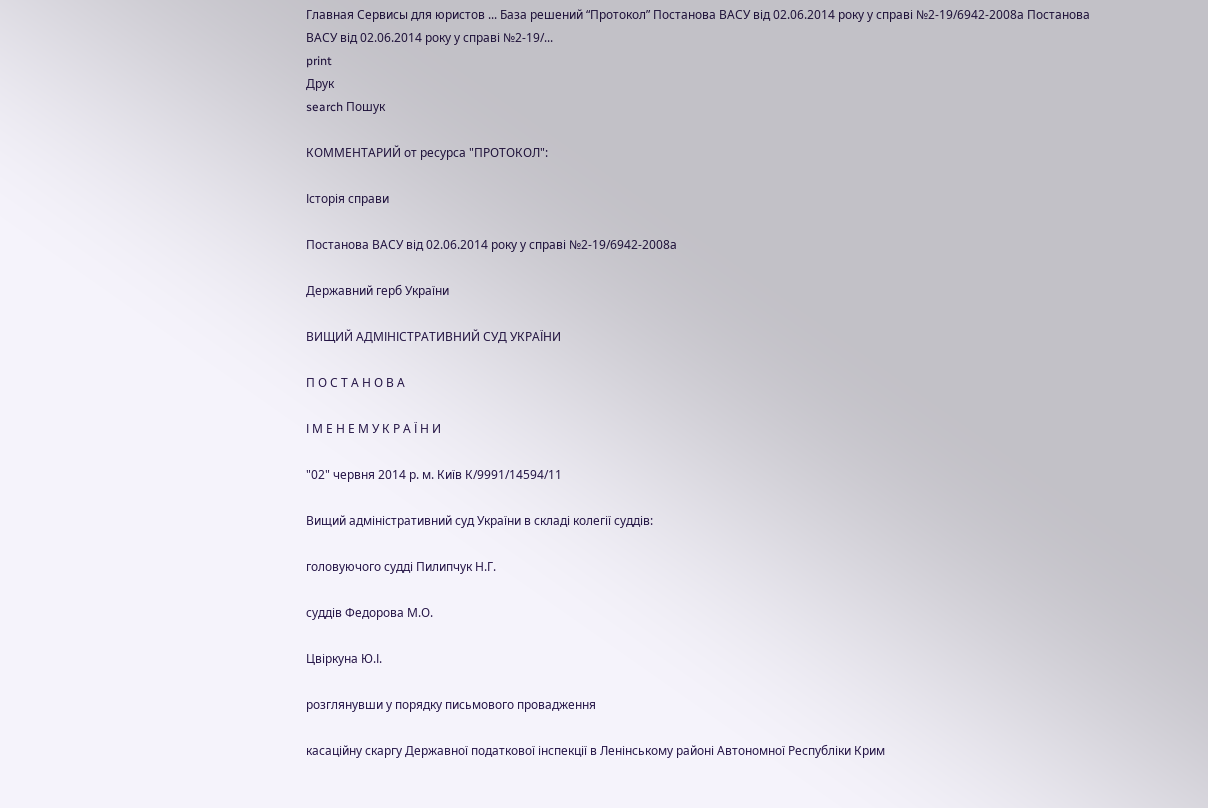Главная Сервисы для юристов ... База решений “Протокол” Постанова ВАСУ від 02.06.2014 року у справі №2-19/6942-2008а Постанова ВАСУ від 02.06.2014 року у справі №2-19/...
print
Друк
search Пошук

КОММЕНТАРИЙ от ресурса "ПРОТОКОЛ":

Історія справи

Постанова ВАСУ від 02.06.2014 року у справі №2-19/6942-2008а

Державний герб України

ВИЩИЙ АДМІНІСТРАТИВНИЙ СУД УКРАЇНИ

П О С Т А Н О В А

І М Е Н Е М У К Р А Ї Н И

"02" червня 2014 р. м. Київ К/9991/14594/11

Вищий адміністративний суд України в складі колегії суддів:

головуючого судді Пилипчук Н.Г.

суддів Федорова М.О.

Цвіркуна Ю.І.

розглянувши у порядку письмового провадження

касаційну скаргу Державної податкової інспекції в Ленінському районі Автономної Республіки Крим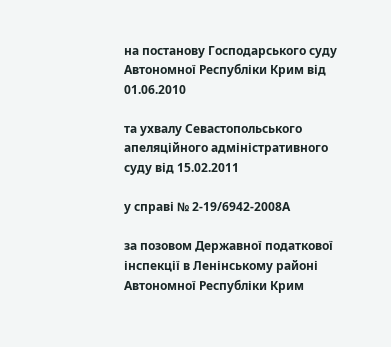на постанову Господарського суду Автономної Республіки Крим від 01.06.2010

та ухвалу Севастопольського апеляційного адміністративного суду від 15.02.2011

у справі № 2-19/6942-2008А

за позовом Державної податкової інспекції в Ленінському районі Автономної Республіки Крим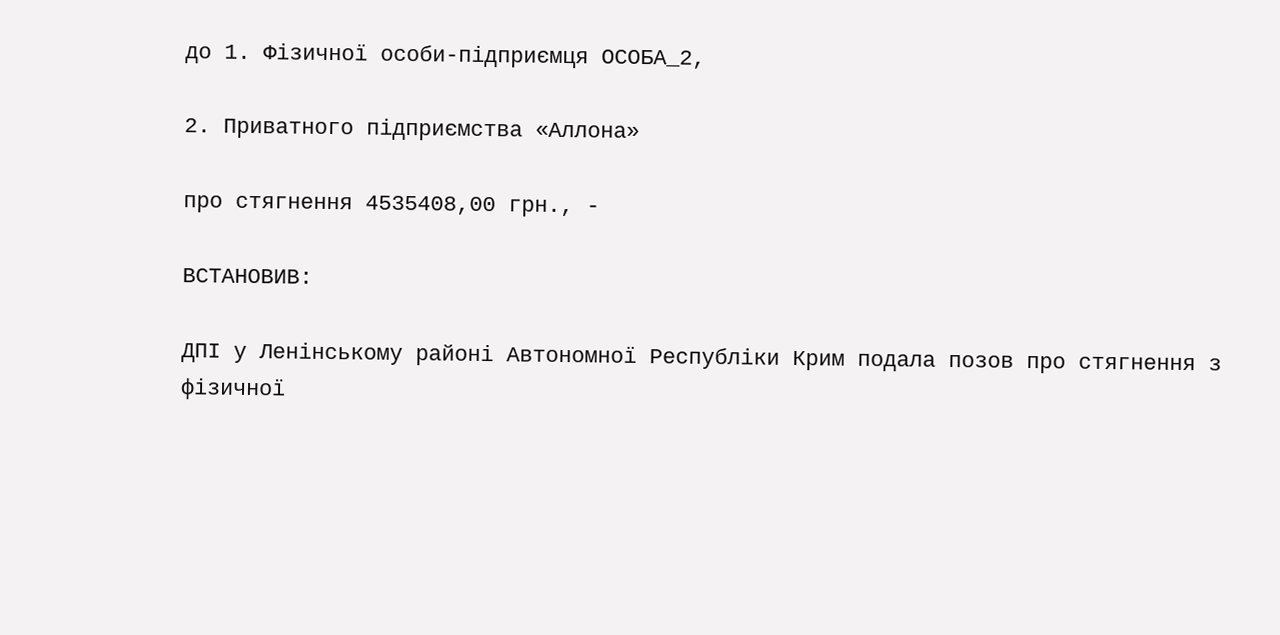до 1. Фізичної особи-підприємця ОСОБА_2,

2. Приватного підприємства «Аллона»

про стягнення 4535408,00 грн., -

ВСТАНОВИВ:

ДПІ у Ленінському районі Автономної Республіки Крим подала позов про стягнення з фізичної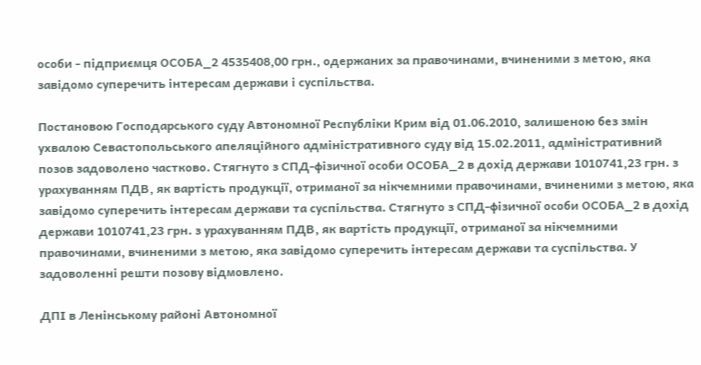особи - підприємця ОСОБА_2 4535408,00 грн., одержаних за правочинами, вчиненими з метою, яка завідомо суперечить інтересам держави і суспільства.

Постановою Господарського суду Автономної Республіки Крим від 01.06.2010, залишеною без змін ухвалою Севастопольського апеляційного адміністративного суду від 15.02.2011, адміністративний позов задоволено частково. Стягнуто з СПД-фізичної особи ОСОБА_2 в дохід держави 1010741,23 грн. з урахуванням ПДВ, як вартість продукції, отриманої за нікчемними правочинами, вчиненими з метою, яка завідомо суперечить інтересам держави та суспільства. Стягнуто з СПД-фізичної особи ОСОБА_2 в дохід держави 1010741,23 грн. з урахуванням ПДВ, як вартість продукції, отриманої за нікчемними правочинами, вчиненими з метою, яка завідомо суперечить інтересам держави та суспільства. У задоволенні решти позову відмовлено.

ДПІ в Ленінському районі Автономної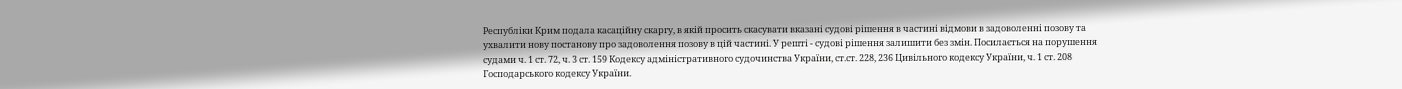Республіки Крим подала касаційну скаргу, в якій просить скасувати вказані судові рішення в частині відмови в задоволенні позову та ухвалити нову постанову про задоволення позову в цій частині. У решті - судові рішення залишити без змін. Посилається на порушення судами ч. 1 ст. 72, ч. 3 ст. 159 Кодексу адміністративного судочинства України, ст.ст. 228, 236 Цивільного кодексу України, ч. 1 ст. 208 Господарського кодексу України.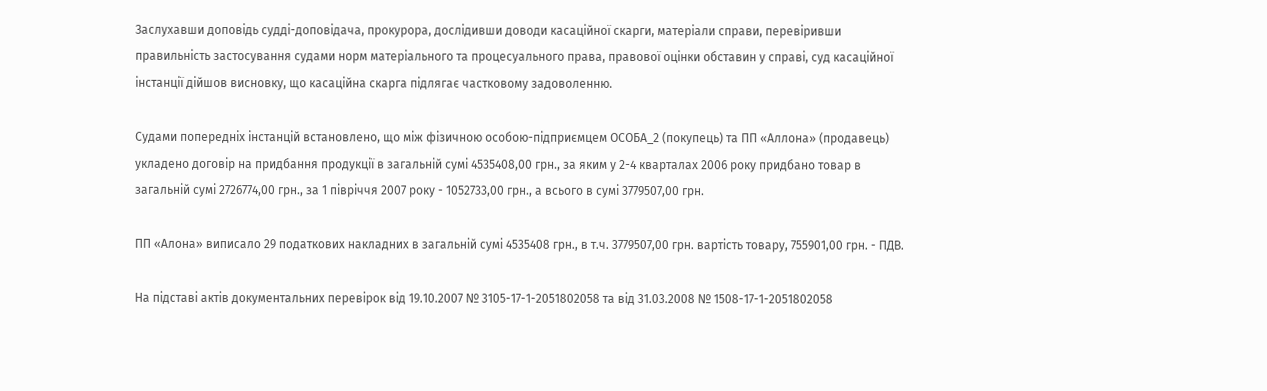Заслухавши доповідь судді-доповідача, прокурора, дослідивши доводи касаційної скарги, матеріали справи, перевіривши правильність застосування судами норм матеріального та процесуального права, правової оцінки обставин у справі, суд касаційної інстанції дійшов висновку, що касаційна скарга підлягає частковому задоволенню.

Судами попередніх інстанцій встановлено, що між фізичною особою-підприємцем ОСОБА_2 (покупець) та ПП «Аллона» (продавець) укладено договір на придбання продукції в загальній сумі 4535408,00 грн., за яким у 2-4 кварталах 2006 року придбано товар в загальній сумі 2726774,00 грн., за 1 півріччя 2007 року - 1052733,00 грн., а всього в сумі 3779507,00 грн.

ПП «Алона» виписало 29 податкових накладних в загальній сумі 4535408 грн., в т.ч. 3779507,00 грн. вартість товару, 755901,00 грн. - ПДВ.

На підставі актів документальних перевірок від 19.10.2007 № 3105-17-1-2051802058 та від 31.03.2008 № 1508-17-1-2051802058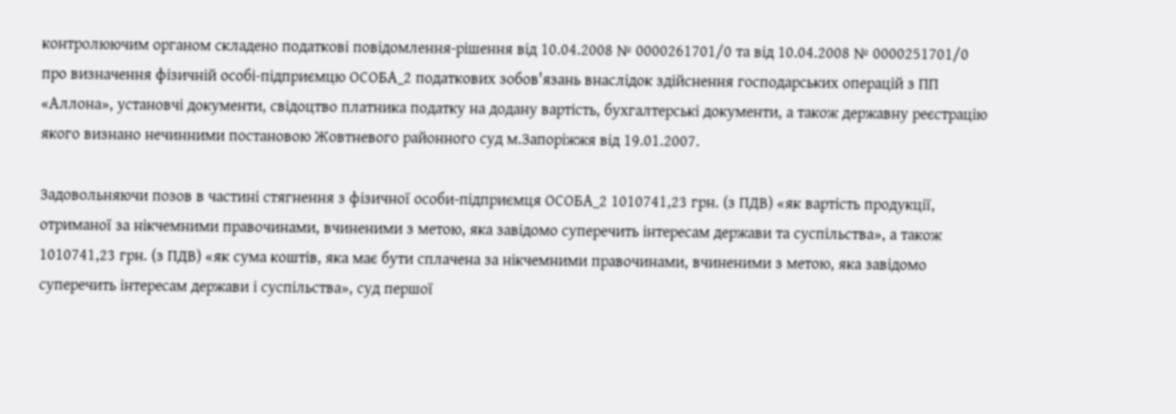контролюючим органом складено податкові повідомлення-рішення від 10.04.2008 № 0000261701/0 та від 10.04.2008 № 0000251701/0 про визначення фізичній особі-підприємцю ОСОБА_2 податкових зобов'язань внаслідок здійснення господарських операцій з ПП «Аллона», установчі документи, свідоцтво платника податку на додану вартість, бухгалтерські документи, а також державну реєстрацію якого визнано нечинними постановою Жовтневого районного суд м.Запоріжжя від 19.01.2007.

Задовольняючи позов в частині стягнення з фізичної особи-підприємця ОСОБА_2 1010741,23 грн. (з ПДВ) «як вартість продукції, отриманої за нікчемними правочинами, вчиненими з метою, яка завідомо суперечить інтересам держави та суспільства», а також 1010741,23 грн. (з ПДВ) «як сума коштів, яка має бути сплачена за нікчемними правочинами, вчиненими з метою, яка завідомо суперечить інтересам держави і суспільства», суд першої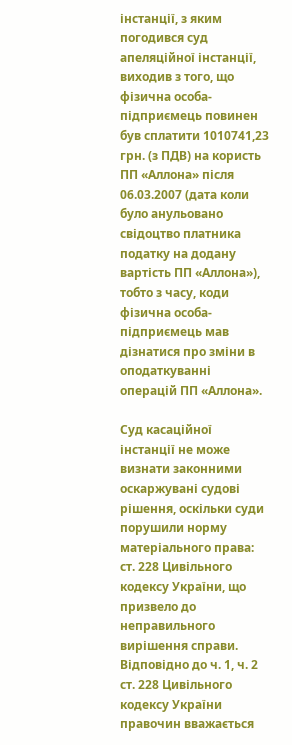інстанції, з яким погодився суд апеляційної інстанції, виходив з того, що фізична особа-підприємець повинен був сплатити 1010741,23 грн. (з ПДВ) на користь ПП «Аллона» після 06.03.2007 (дата коли було анульовано свідоцтво платника податку на додану вартість ПП «Аллона»), тобто з часу, коди фізична особа-підприємець мав дізнатися про зміни в оподаткуванні операцій ПП «Аллона».

Суд касаційної інстанції не може визнати законними оскаржувані судові рішення, оскільки суди порушили норму матеріального права: ст. 228 Цивільного кодексу України, що призвело до неправильного вирішення справи. Відповідно до ч. 1, ч. 2 ст. 228 Цивільного кодексу України правочин вважається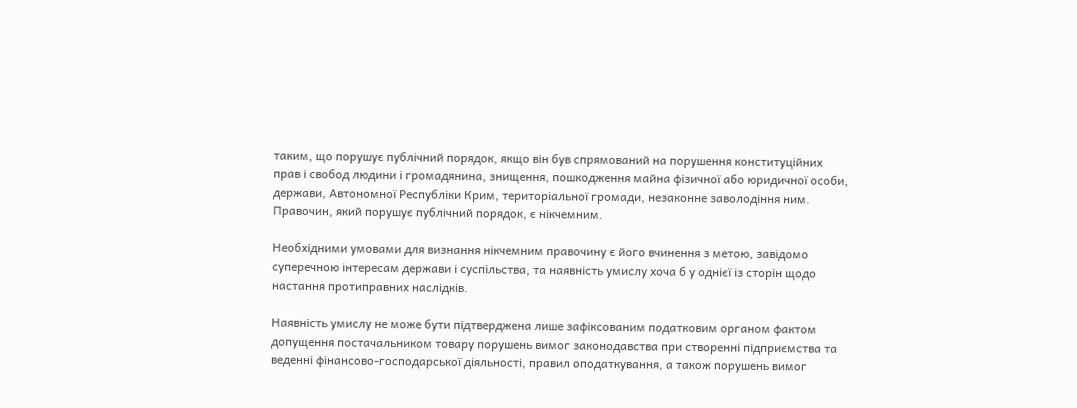таким, що порушує публічний порядок, якщо він був спрямований на порушення конституційних прав і свобод людини і громадянина, знищення, пошкодження майна фізичної або юридичної особи, держави, Автономної Республіки Крим, територіальної громади, незаконне заволодіння ним. Правочин, який порушує публічний порядок, є нікчемним.

Необхідними умовами для визнання нікчемним правочину є його вчинення з метою, завідомо суперечною інтересам держави і суспільства, та наявність умислу хоча б у однієї із сторін щодо настання протиправних наслідків.

Наявність умислу не може бути підтверджена лише зафіксованим податковим органом фактом допущення постачальником товару порушень вимог законодавства при створенні підприємства та веденні фінансово-господарської діяльності, правил оподаткування, а також порушень вимог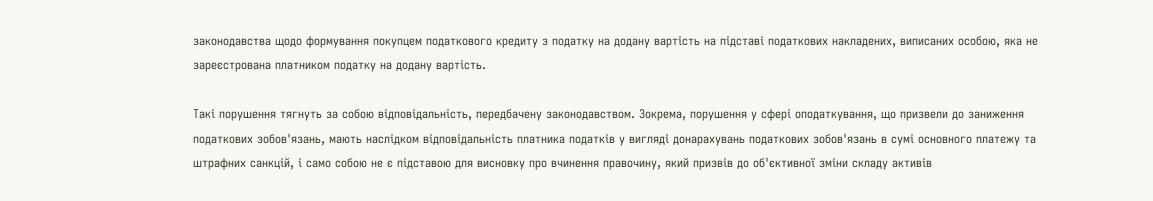законодавства щодо формування покупцем податкового кредиту з податку на додану вартість на підставі податкових накладених, виписаних особою, яка не зареєстрована платником податку на додану вартість.

Такі порушення тягнуть за собою відповідальність, передбачену законодавством. Зокрема, порушення у сфері оподаткування, що призвели до заниження податкових зобов'язань, мають наслідком відповідальність платника податків у вигляді донарахувань податкових зобов'язань в сумі основного платежу та штрафних санкцій, і само собою не є підставою для висновку про вчинення правочину, який призвів до об'єктивної зміни складу активів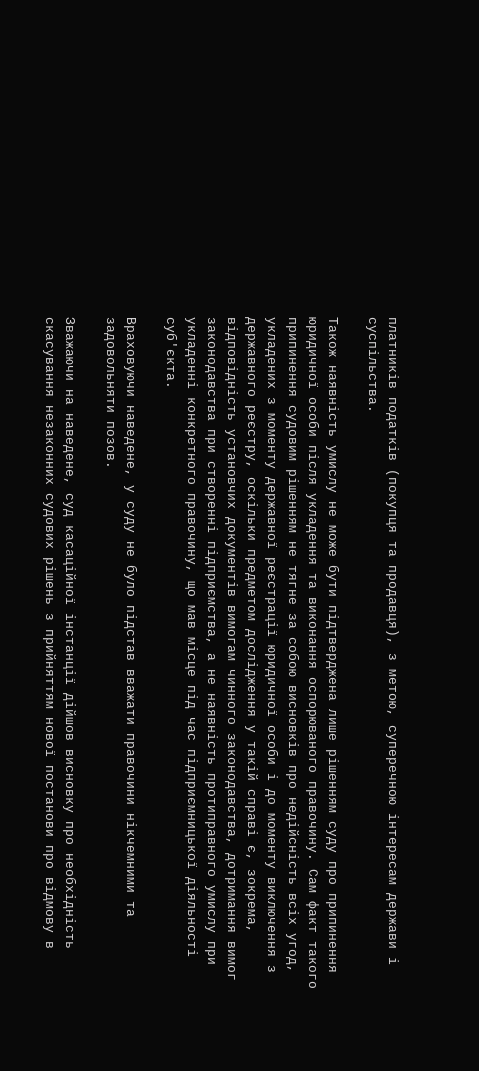платників податків (покупця та продавця), з метою, суперечною інтересам держави і суспільства.

Також наявність умислу не може бути підтверджена лише рішенням суду про припинення юридичної особи після укладення та виконання оспорюваного правочину. Сам факт такого припинення судовим рішенням не тягне за собою висновків про недійсність всіх угод, укладених з моменту державної реєстрації юридичної особи і до моменту виключення з державного реєстру, оскільки предметом дослідження у такій справі є, зокрема, відповідність установчих документів вимогам чинного законодавства, дотримання вимог законодавства при створенні підприємства, а не наявність протиправного умислу при укладенні конкретного правочину, що мав місце під час підприємницької діяльності суб'єкта.

Враховуючи наведене, у суду не було підстав вважати правочини нікчемними та задовольняти позов.

Зважаючи на наведене, суд касаційної інстанції дійшов висновку про необхідність скасування незаконних судових рішень з прийняттям нової постанови про відмову в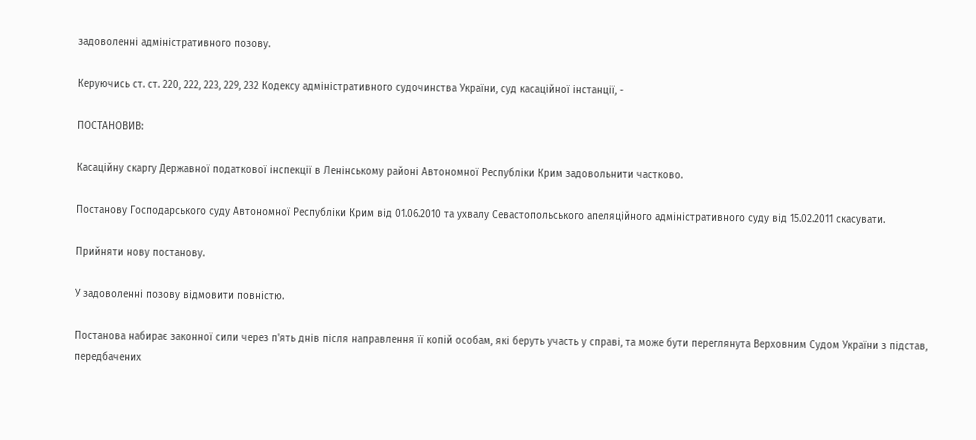задоволенні адміністративного позову.

Керуючись ст. ст. 220, 222, 223, 229, 232 Кодексу адміністративного судочинства України, суд касаційної інстанції, -

ПОСТАНОВИВ:

Касаційну скаргу Державної податкової інспекції в Ленінському районі Автономної Республіки Крим задовольнити частково.

Постанову Господарського суду Автономної Республіки Крим від 01.06.2010 та ухвалу Севастопольського апеляційного адміністративного суду від 15.02.2011 скасувати.

Прийняти нову постанову.

У задоволенні позову відмовити повністю.

Постанова набирає законної сили через п'ять днів після направлення її копій особам, які беруть участь у справі, та може бути переглянута Верховним Судом України з підстав, передбачених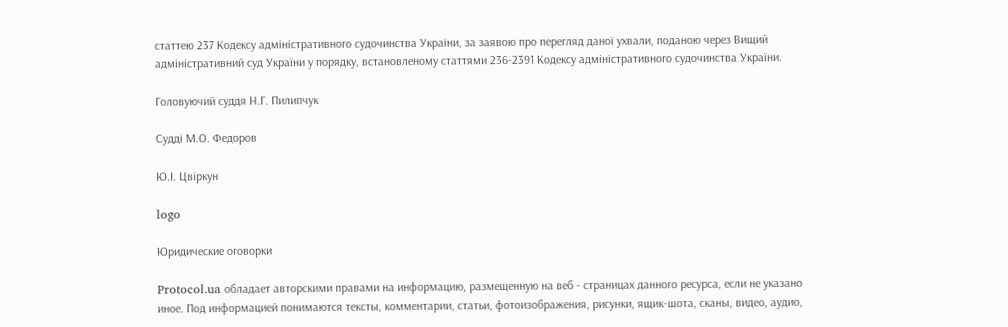статтею 237 Кодексу адміністративного судочинства України, за заявою про перегляд даної ухвали, поданою через Вищий адміністративний суд України у порядку, встановленому статтями 236-2391 Кодексу адміністративного судочинства України.

Головуючий суддя Н.Г. Пилипчук

Судді М.О. Федоров

Ю.І. Цвіркун

logo

Юридические оговорки

Protocol.ua обладает авторскими правами на информацию, размещенную на веб - страницах данного ресурса, если не указано иное. Под информацией понимаются тексты, комментарии, статьи, фотоизображения, рисунки, ящик-шота, сканы, видео, аудио,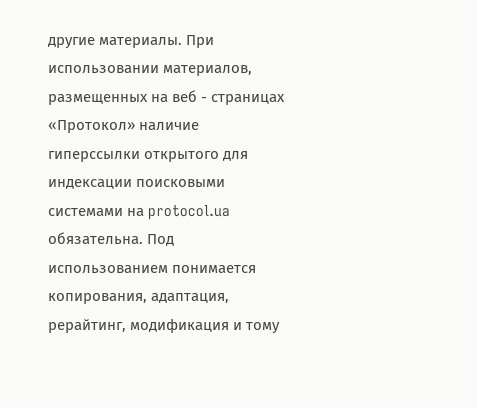другие материалы. При использовании материалов, размещенных на веб - страницах «Протокол» наличие гиперссылки открытого для индексации поисковыми системами на protocol.ua обязательна. Под использованием понимается копирования, адаптация, рерайтинг, модификация и тому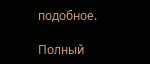подобное.

Полный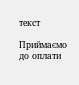текст

Приймаємо до оплати